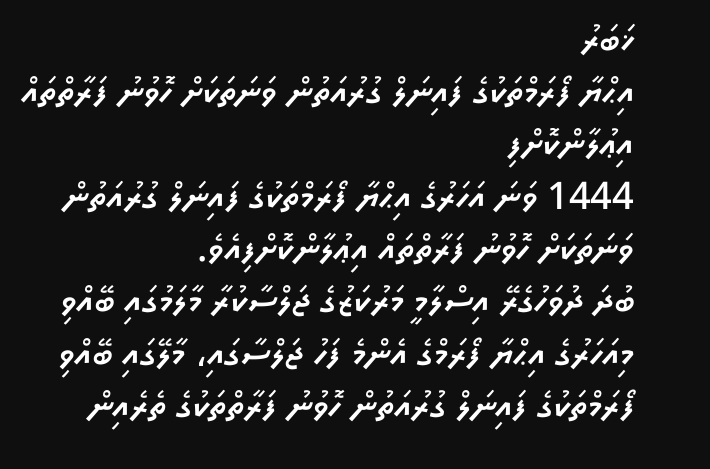ޚަބަރު
އިޙްޔާ ފޯރަމްތަކުގެ ފައިނަލް ގުރުއަތުން ވަނަތަކަށް ހޮވުނު ފަރާތްތައް އިޢުލާންކޮށްފި
1444 ވަނަ އަހަރުގެ އިޙްޔާ ފޯރަމްތަކުގެ ފައިނަލް ގުރުއަތުން ވަނަތަކަށް ހޮވުނު ފަރާތްތައް އިޢުލާންކޮށްފިއެވެ.
ބުދަ ދުވަހުގެރޭ އިސްލާމީ މަރުކަޒުގެ ޖަލްސާކުރާ މާލަމުގައި ބޭއްވި މިއަހަރުގެ އިޙްޔާ ފޯރަމްގެ އެންމެ ފަހު ޖަލްސާގައި، މާލޭގައި ބޭއްވި ފޯރަމްތަކުގެ ފައިނަލް ގުރުއަތުން ހޮވުނު ފަރާތްތަކުގެ ތެރެއިން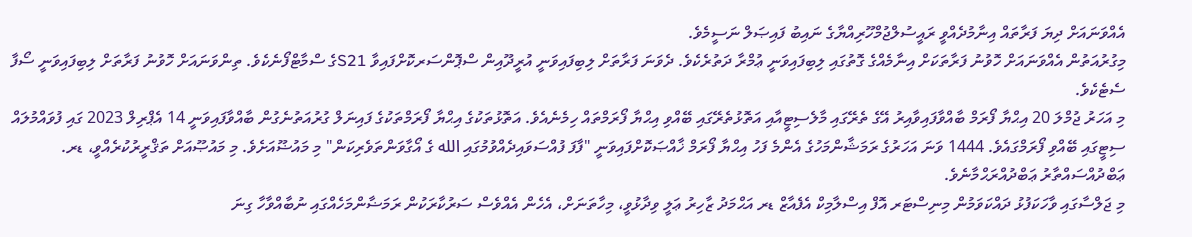އެއްވަނައަށް ދިޔަ ފަރާތައް އިނާމުދެއްވީ ރައީސުލްޖުމްހޫރިއްޔާގެ ނައިބު ފައިޞަލް ނަސީމެވެ.
މިގުރުއަތުން އެއްވަނައަށް ހޮވުނު ފަރާތަކަށް އިނާމެއްގެ ގޮތުގައި ލިބިފައިވަނީ ޢުމްރާ ދަތުރެކެވެ. ދެވަނަ ފަރާތަށް ލިބިފައިވަނީ އުރީދޫއިން ސްޕޮންސަރކޮށްފައިވާ S21ގެ ސްމާޓްފޯނެކެވެ. ތިންވަނައަށް ހޮވުނު ފަރާތަށް ލިބިފައިވަނީ ސޯފާ ސެޓެކެވެ.
މި އަހަރު ޖުމްލަ 20 އިޙްޔާ ފޯރަމް ބާއްވާފައިވާއިރު އޭގެ ތެރޭގައި މާލެސިޓީއާއި އަތޮޅުތެރޭގައި ބޭއްވި އިޙްޔާ ފޯރަމްތައް ހިމެނެއެވެ. އަތޮޅުތަކުގެ އިޙްޔާ ފޯރަމްތަކުގެ ފައިނަލް ގުރުއަތުނެގުން ބާއްވާފައިވަނީ 14 އެޕްރިލް 2023 ގައި ފުވައްމުލައް ސިޓީގައި ބޭއްވި ފޯރަމްގައެވެ. 1444 ވަނަ އަހަރުގެ ރަމަޝާންމަހުގެ އެންމެ ފަހު އިޙްޔާ ފޯރަމް ޚާއްޞަކޮށްފައިވަނީ "ފާފަ ފުއްސަވައިދެއްވުމުގައި الله ގެ އޯގާވަންތަވެރިކަން" މި މައުޟޫއަށެވެ. މި މައުޞޫއަށް ތަޤްރީރުކުރެއްވީ، ޑރ. ޢަބްދުއްސައްތާރު ޢަބްދުއްރަޙްމާނެވެ.
މި ޖަލްސާގައި ވާހަކަފުޅު ދައްކަވަމުން މިނިސްޓަރ އޮފް އިސްލާމިކް އެފެއާޒް ޑރ އަޙްމަދު ޒާހިރު ޢަލީ ވިދާޅުވީ، މިހާތަނަށް، އެހެން އެއްވެސް ސަރުކާރަކުން ރަމަޟާންމަހެއްގައި ނުބާއްވާހާ ގިނަ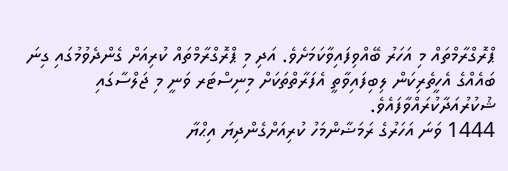ޕްރޮގްރާމްތައް މި އަހަރު ބޭއްވިފައިވާކަމަށެވެ. އަދި މި ޕްރޮގްރާމްތައް ކުރިއަށް ގެންދެވުމުގައި ގިނަ ބައެއްގެ އެހީތެރިކަން ލިބިފައިވާތީ އެފަރާތްތަކަށް މިނިސްޓަރ ވަނީ މި ޖަލްސާގައި ޝުކުރުއަދާކުރައްވާފައެވެ.
1444 ވަނަ އަހަރުގެ ރަމަޟާންމަހު ކުރިއަށްގެންދިޔަ އިޙްޔާ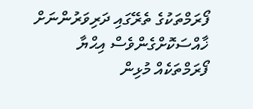ފޯރަމްތަކުގެ ތެރޭގައި ދަރިވަރުންނަށް ޚާއްސަކޮށްގެންވެސް އިޙްޔާ ފޯރަމްތަކެއް މުޅިން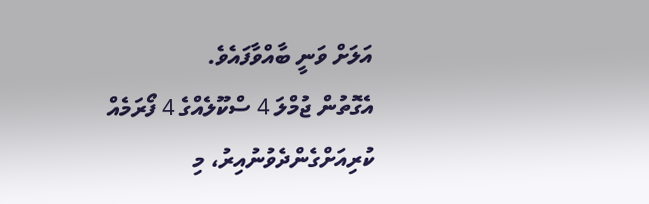އަލަށް ވަނީ ބާއްވާފައެވެ.
އެގޮތުން ޖުމްލަ 4 ސްކޫލެއްގެ 4 ފޯރަމެއް ކުރިއަށްގެންދެވުނުއިރު، މި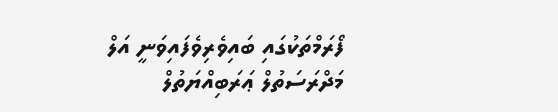ފޯރަމްތަކުގައި ބައިވެރިވެފައިވަނީ އަލް މަދްރަސަތުލް ޢަރަބިއްޔަތުލް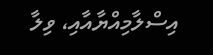އިސްލާމިއްޔާއާއި، ވިލާ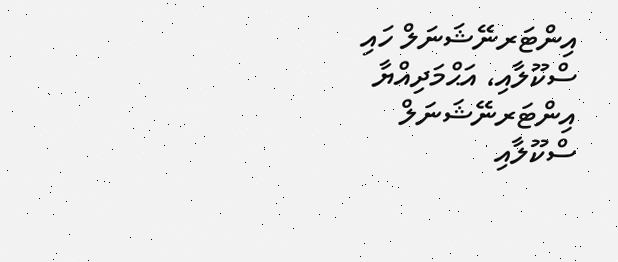އިންޓަރނޭޝަނަލް ހައި ސްކޫލާއި، އަޙްމަދިއްޔާ އިންޓަރނޭޝަނަލް ސްކޫލާއި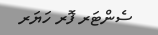ސެންޓަރ ފޮރ ހަޔަރ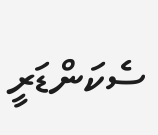ސެކަންޑަރީ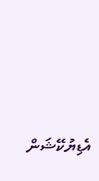އެޑިޔުކޭޝަން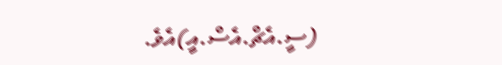(ސީ.އެޗް.އެސް.އީ)އެވެ.